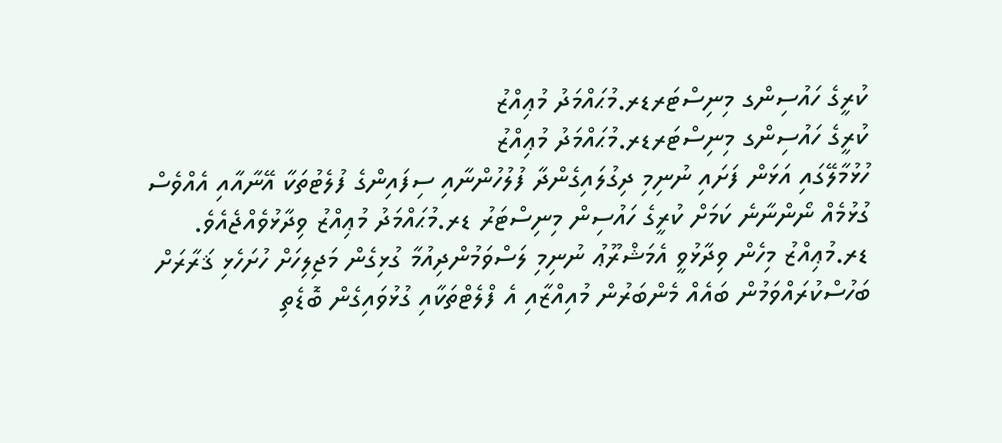ކުރީގެ ހައުސިންގ މިނިސްޓަރޑރ.މުޙައްމަދު މުޢިއްޒު
ކުރީގެ ހައުސިންގ މިނިސްޓަރޑރ.މުޙައްމަދު މުޢިއްޒު
ހުޅުމާލޭގައި އަޅަން ފަށައި ނުނިމި ދިގުލައިގެންދާ ފުލުހުންނާއި ސިފައިންގެ ފުލެޓުތަކާ އޭނާއާއި އެއްވެސް ގުޅުމެއް ނޯންނާނެ ކަމަށް ކުރީގެ ހައުސިން މިނިސްޓަރު ޑރ.މުޙައްމަދު މުޢިއްޒު ވިދާޅުވެއްޖެއެވެ.
ޑރ.މުޢިއްޒު މިހެން ވިދާޅުވީ އެމަޝްރޫޢު ނުނިމި ލަސްވަމުންދިއުމާ ގުޅިގެން މަޖިލިހަށް ހުށަހެޅި ޤަރާރަށް ބަހުސްކުރައްވަމުން ބައެއް މެންބަރުން މުއިއްޒާއި އެ ފްލެޓްތަކާއި ގުޅުވައިގެން ބޮޑެތި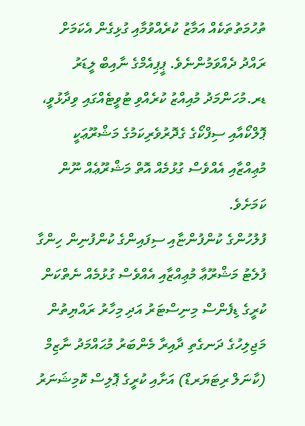ތުހުމަތުތަކެއް އަމާޒު ކުރެއްވުމާއި ގުޅިގެން އެކަމަށް ރައްދު ދެއްވަމުންނެވެ. ޕީޕިއެމްގެ ނާއިބް ލީޑަރު ޑރ.މުހަންމަދު މުއިއްޒު ކުރެއްވި ޓުވީޓެއްގައި ވިދާޅުވީ، ޕޮލްކޯއާއި ސިފްކޯގެ ގެދޮރުވެރިކަމުގެ މަޝްރޫޢަކީ މުޢިއްޒާއި އެއްވެސް ގުޅުމެއް އޮތް މަޝްރޫޢެއް ނޫން ކަމަށެވެ.
ފުލުހުންގެ ކުންފުންޏާއި ސިފައިންގެ ކުންފުނިން ހިންގާ ފުލެޓު މަޝްރޫޢާ މުޢިއްޒާއި އެއްވެސް ގުޅުމެއް ނެތްކަން ކުރީގެ ޑިފެންސް މިނިސްޓަރު އަދި މިހާރު ރައްޔިތުން މަޖިލިހުގެ ދަނގެތި ދާއިރާ މެންބަރު މުޙައްމަދު ނާޒިމް (ކާނަލް ރިޓަޔަރޑް) އަށާއި ކުރީގެ ޕޮލިސް ކޮމިޝަނަރު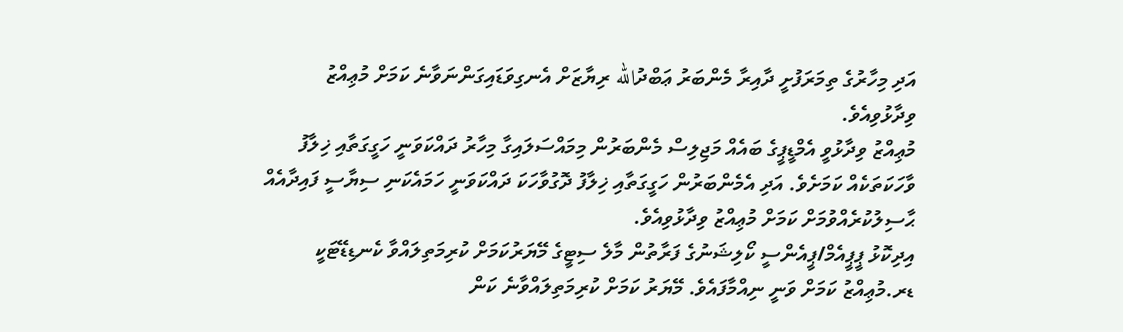އަދި މިހާރުގެ ތިމަރަފުށީ ދާއިރާ މެންބަރު ޢަބްދުالله ރިޔާޒަށް އެނގިވަޑައިގަންނަވާނެ ކަމަށް މުޢިއްޒު ވިދާޅުވިއެވެ.
މުޢިއްޒު ވިދާޅުވީ އެމްޑީޕީގެ ބައެއް މަޖިލިސް މެންބަރުން މިމައްސަލައިގާ މިހާރު ދައްކަވަނީ ހަގީގަތާއި ޚިލާފު ވާހަކަތަކެއް ކަމަށެވެ. އަދި އެމެންބަރުން ހަގީގަތާއި ޚިލާފު ދޮގުވާހަކަ ދައްކަވަނީ ހަމައެކަނި ސިޔާސީ ފައިދާއެއް ޙާސިލުކުރެއްވުމަށް ކަމަށް މުޢިއްޒު ވިދާޅުވިއެވެ.
އިދިކޮޅު ޕީޕީއެމް/ޕީއެންސީ ކޯލިޝަނުގެ ފަރާތުން މާލެ ސިޓީގެ މޭޔަރުކަމަށް ކުރިމަތިލައްވާ ކެނޑިޑޭޓަކީ ޑރ.މުޢިއްޒު ކަމަށް ވަނީ ނިއްމާފައެވެ. މޭޔަރު ކަމަށް ކުރިމަތިލައްވާނެ ކަން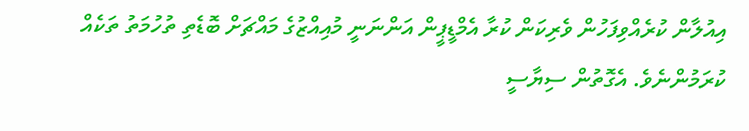އިއުލާން ކުރެއްވިފަހުން ވެރިކަން ކުރާ އެމްޑީޕީން އަންނަނީ މުއިއްޒުގެ މައްޗަށް ބޮޑެތި ތުހުމަތު ތަކެއް ކުރަމުންނެވެ. އެގޮތުން ސިޔާސީ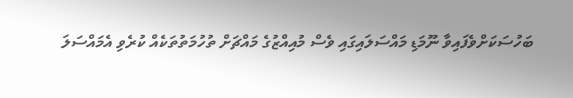ބަހުސަކަށްވެފައިވާ ނޫމަޑި މައްސަލައިގައި ވެސް މުއިއްޒުގެ މައްޗަށް ތުހުމަތުތަކެއް ކުރެވި އެމައްސަލަ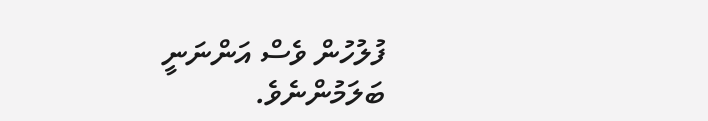ފުލުހުން ވެސް އަންނަނީ ބަލަމުންނެވެ.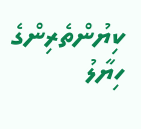ކިޔުންތެރިންގެ ހިޔާލު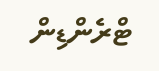ޓްރެންޑިން